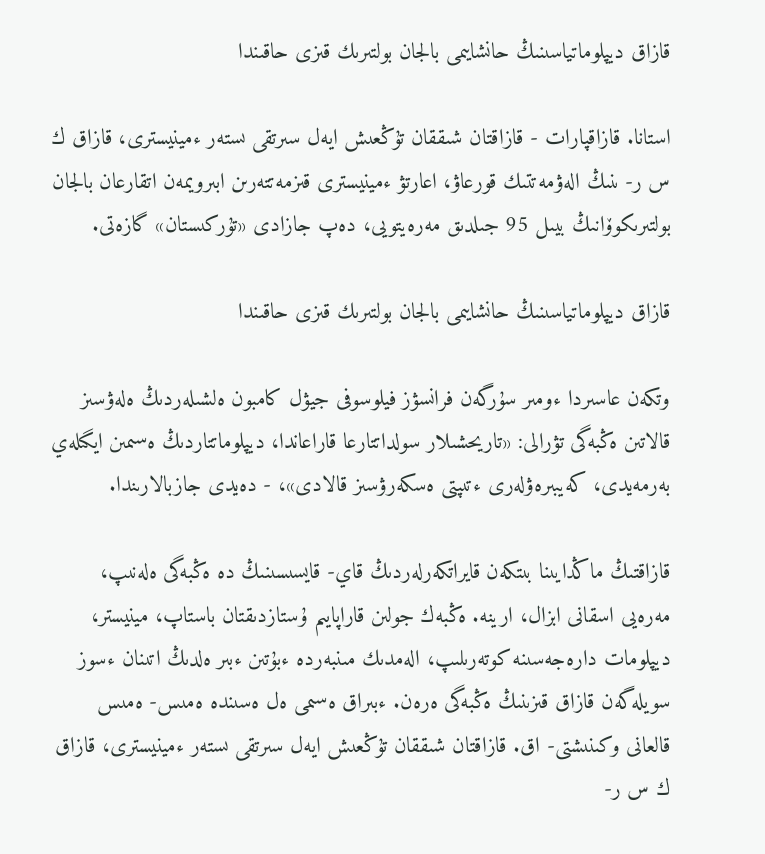قازاق ديپلوماتياسىنىڭ حانشايىمى بالجان بولتىرىك قىزى حاقىندا

استانا. قازاقپارات - قازاقتان شىققان تۇڭعىش ايەل سىرتقى ىستەر ءمينيسترى، قازاق ك س ر- ىنىڭ الەۋمەتتىك قورعاۋ، اعارتۋ ءمينيسترى قىزمەتتەرىن ابىرويمەن اتقارعان بالجان بولتىرىكوۆانىڭ بيىل 95 جىلدىق مەرەيتويى، دەپ جازادى «تۇركىستان» گازەتى.

قازاق ديپلوماتياسىنىڭ حانشايىمى بالجان بولتىرىك قىزى حاقىندا

وتكەن عاسىردا ءومىر سۇرگەن فرانسۋز فيلوسوفى جيۋل كامبون ەلشىلەردىڭ ەلەۋسىز قالاتىن ەڭبەگى تۋرالى: «تاريحشىلار سولداتتارعا قاراعاندا، ديپلوماتتاردىڭ ەسىمىن ايگىلەي بەرمەيدى، كەيبىرەۋلەرى ءتىپتى ەسكەرۋسىز قالادى»، - دەيدى جازبالارىندا.

قازاقتىڭ ماڭدايىنا بىتكەن قايراتكەرلەردىڭ قاي- قايسىسىنىڭ دە ەڭبەگى ەلەنىپ، مەرەيى اسقانى ابزال، ارينە. ەڭبەك جولىن قاراپايىم ۇستازدىقتان باستاپ، مينيستر، ديپلومات دارەجەسىنە كوتەرىلىپ، الەمدىك مىنبەردە ءبۇتىن ءبىر ەلدىڭ اتىنان ءسوز سويلەگەن قازاق قىزىنىڭ ەڭبەگى ەرەن. ءبىراق ەسىمى ەل ەسىندە ەمىس- ەمىس قالعانى وكىنىشتى- اق. قازاقتان شىققان تۇڭعىش ايەل سىرتقى ىستەر ءمينيسترى، قازاق ك س ر-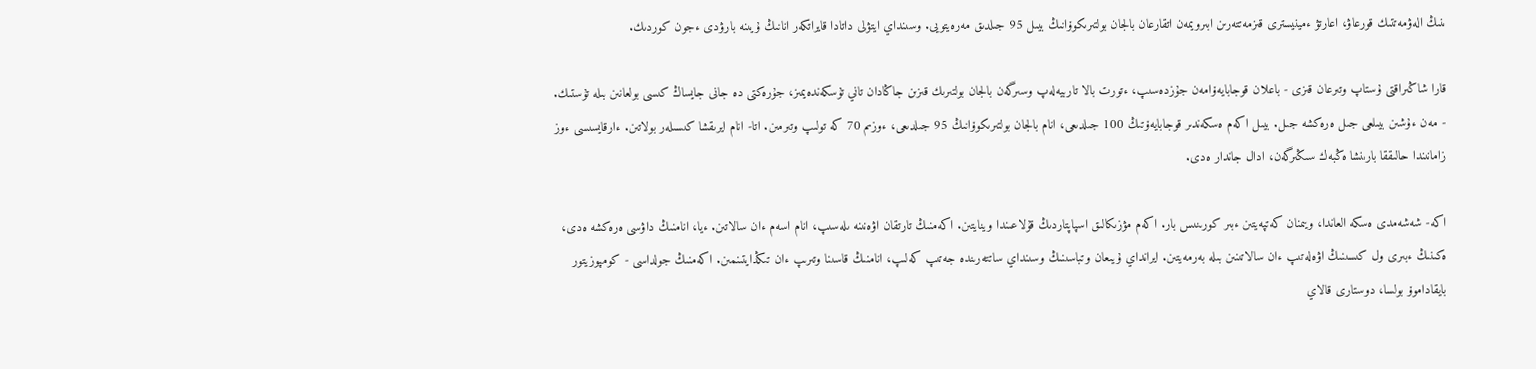ىنىڭ الەۋمەتتىك قورعاۋ، اعارتۋ ءمينيسترى قىزمەتتەرىن ابىرويمەن اتقارعان بالجان بولتىرىكوۆانىڭ بيىل 95 جىلدىق مەرەيتويى. وسىنداي ايتۋلى داتادا قايراتكەر انانىڭ ۇيىنە بارۋدى ءجون كوردىك.

قارا شاڭىراقتى ۇستاپ وتىرعان قىزى - باعلان قوجابايەۆامەن جۇزدەسىپ، ءتورت بالا تاربيەلەپ وسىرگەن بالجان بولتىرىك قىزىن جاڭادان تاني تۇسكەندەيمىز، جۇرەكتى دە جانى جايساڭ كىسى بولعانىن بىلە تۇستىك. - مەن ءۇشىن بيىلعى جىل ەرەكشە جىل. بيىل اكەم ەسكەندىر قوجابايەۆتىڭ 100 جىلدىعى، انام بالجان بولتىرىكوۆانىڭ 95 جىلدىعى، ءوزىم 70 كە تولىپ وتىرمىن. اتا- انام ايرىقشا كىسىلەر بولاتىن. ءارقايسىسى ءوز زامانىندا حالىققا بارىنشا ەڭبەك سىڭىرگەن، ادال جاندار ەدى.

اكە- شەشەمدى ەسكە العاندا، ويىمنان كەتپەيتىن ءبىر كورىنىس بار. اكەم مۋزىكالىق اسپاپتاردىڭ قۇلاعىندا وينايتىن. اكەمنىڭ تارتقان اۋەنىنە ىلەسىپ، انام اسەم ءان سالاتىن. ءيا، انامنىڭ داۋسى ەرەكشە ەدى، ەكىنىڭ ءبىرى ول كىسىنىڭ اۋەلەتىپ ءان سالاتىنىن بىلە بەرمەيتىن. ايرانداي ۇيىعان وتباسىنىڭ وسىنداي ساتتەرىندە جەتىپ كەلىپ، انامنىڭ قاسىنا وتىرىپ ءان تىڭدايتىنمىن. اكەمنىڭ جولداسى - كومپوزيتور بايقاداموۆ بولسا، دوستارى قالاي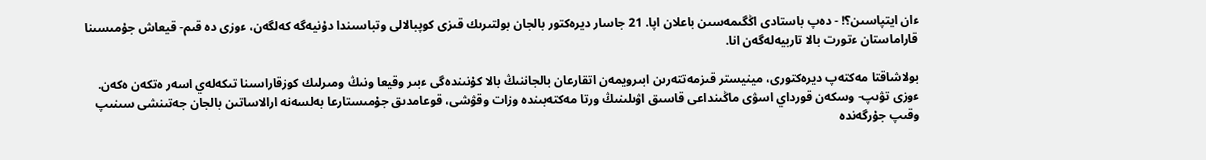ءان ايتپاسىن؟! - دەپ باستادى اڭگىمەسىن باعلان اپا. 21 جاسار ديرەكتور بالجان بولتىرىك قىزى كوپبالالى وتباسىندا دۇنيەگە كەلگەن، ءوزى دە قىم- قيعاش جۇمىسىنا قاراماستان ءتورت بالا تاربيەلەگەن انا.

بولاشاقتا مەكتەپ ديرەكتورى، مينيستر قىزمەتتەرىن ابىرويمەن اتقارعان بالجاننىڭ بالا كۇنىندەگى ءبىر وقيعا ونىڭ ومىرلىك كوزقاراسىنا تىكەلەي اسەر ەتكەن ەكەن. ءوزى تۋىپ- وسكەن قورداي اسۋى ماڭىنداعى قاسىق اۋىلىنىڭ ورتا مەكتەبىندە وزات وقۋشى، قوعامدىق جۇمىستارعا بەلسەنە ارالاساتىن بالجان جەتىنشى سىنىپ وقىپ جۇرگەندە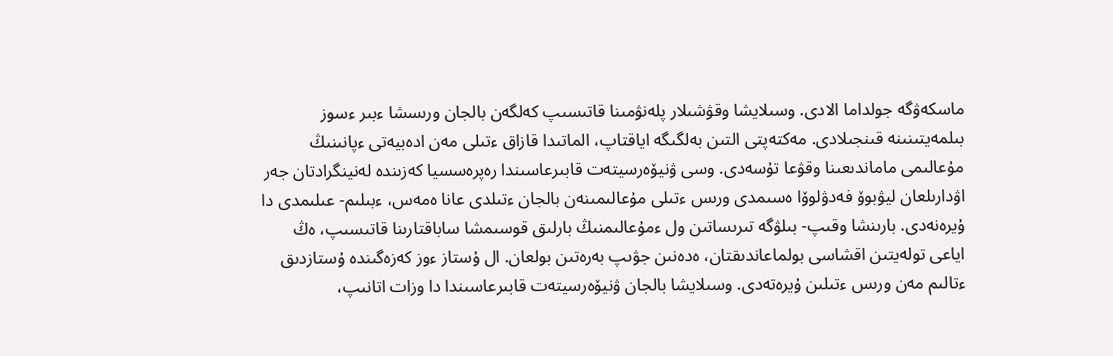ماسكەۋگە جولداما الادى. وسىلايشا وقۋشىلار پلەنۋمىنا قاتىسىپ كەلگەن بالجان ورىسشا ءبىر ءسوز بىلمەيتىنىنە قىنجىلادى. مەكتەپتى التىن بەلگىگە اياقتاپ، الماتىدا قازاق ءتىلى مەن ادەبيەتى ءپانىنىڭ مۇعالىمى ماماندىعىنا وقۋعا تۇسەدى. وسى ۋنيۆەرسيتەت قابىرعاسىندا رەپرەسسيا كەزىندە لەنينگرادتان جەر اۋدارىلعان ليۋبوۆ فەدۋلوۆا ەسىمدى ورىس ءتىلى مۇعالىمىنەن بالجان ءتىلدى عانا ەمەس، ءبىلىم- عىلىمدى دا ۇيرەنەدى. بارىنشا وقىپ- بىلۋگە تىرىساتىن ول ءمۇعالىمنىڭ بارلىق قوسىمشا ساباقتارىنا قاتىسىپ، ەڭ اياعى تولەيتىن اقشاسى بولماعاندىقتان، ەدەنىن جۋىپ بەرەتىن بولعان. ال ۇستاز ءوز كەزەگىندە ۇستازدىق ءتالىم مەن ورىس ءتىلىن ۇيرەتەدى. وسىلايشا بالجان ۋنيۆەرسيتەت قابىرعاسىندا دا وزات اتانىپ،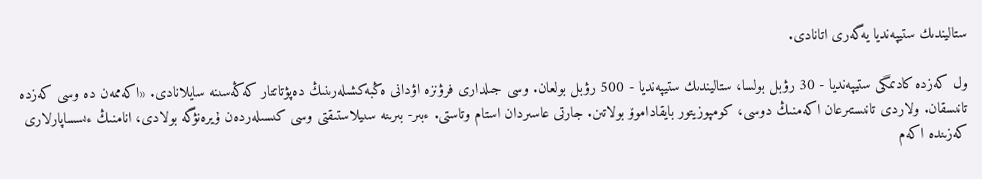ستاليندىك ستيپەنديا يەگەرى اتانادى.

ول كەزدە كادىمگى ستيپەنديا - 30 رۋبل بولسا، ستاليندىك ستيپەنديا - 500 رۋبل بولعان. وسى جىلدارى فرۋنزە اۋدانى ەڭبەكشىلەرىنىڭ دەپۋتاتتار كەڭەسىنە سايلانادى. «اكەممەن دە وسى كەزدە تانىسقان. ولاردى تانىستىرعان اكەمنىڭ دوسى، كومپوزيتور بايقاداموۆ بولاتىن. جارتى عاسىردان استام وتاستى. ءبىر- بىرىنە سىيلاستىقتى وسى كىسىلەردەن ۇيرەنۋگە بولادى، انامنىڭ ءىسساپارلارى كەزىندە اكەم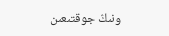ونىڭ جوقتىعىن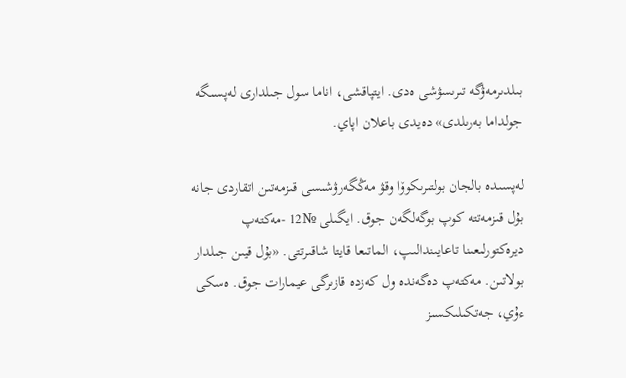بىلدىرمەۋگە تىرىسۋشى ەدى. ايتپاقشى، اناما سول جىلدارى لەپسىگە جولداما بەرىلدى» دەيدى باعلان اپاي.

لەپسىدە بالجان بولتىرىكوۆا وقۋ مەڭگەرۋشىسى قىزمەتىن اتقاردى جانە بۇل قىزمەتتە كوپ بوگەلگەن جوق. ايگىلى №12 -مەكتەپ ديرەكتورلىعىنا تاعايىندالىپ، الماتىعا قايتا شاقىرتتى. «بۇل قيىن جىلدار بولاتىن. مەكتەپ دەگەندە ول كەزدە قازىرگى عيمارات جوق. ەسكى ءۇي، جەتكىلىكسىز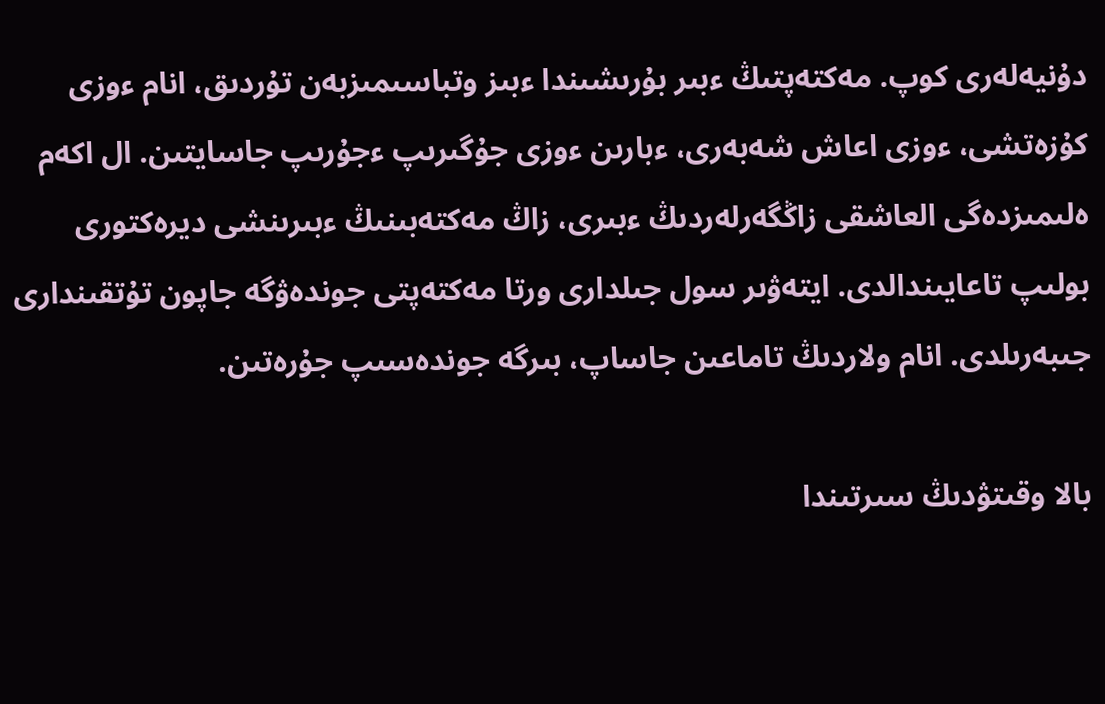دۇنيەلەرى كوپ. مەكتەپتىڭ ءبىر بۇرىشىندا ءبىز وتباسىمىزبەن تۇردىق، انام ءوزى كۇزەتشى، ءوزى اعاش شەبەرى، ءبارىن ءوزى جۇگىرىپ ءجۇرىپ جاسايتىن. ال اكەم ەلىمىزدەگى العاشقى زاڭگەرلەردىڭ ءبىرى، زاڭ مەكتەبىنىڭ ءبىرىنشى ديرەكتورى بولىپ تاعايىندالدى. ايتەۋىر سول جىلدارى ورتا مەكتەپتى جوندەۋگە جاپون تۇتقىندارى جىبەرىلدى. انام ولاردىڭ تاماعىن جاساپ، بىرگە جوندەسىپ جۇرەتىن.

بالا وقىتۋدىڭ سىرتىندا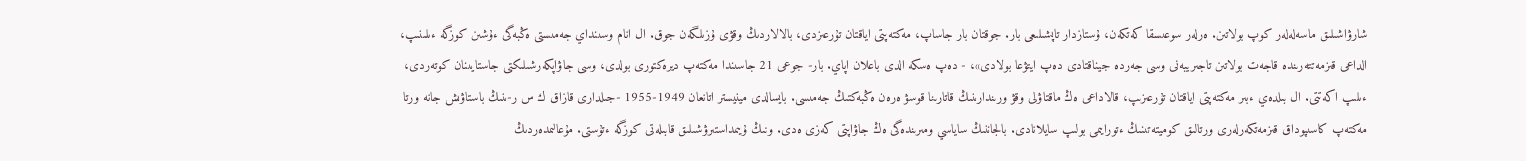شارۋاشىلىق ماسەلەلەر كوپ بولاتىن. ەرلەر سوعىسقا كەتكەن، ۇستازدار تاپشىلىعى بار. جوقتان بار جاساپ، مەكتەپتى اياقتان تۇرعىزدى، بالالاردىڭ وقۋى ۇزىلگەن جوق. ال انام وسىنداي جەمىستى ەڭبەگى ءۇشىن كوزگە ءىلىنىپ، الداعى قىزمەتتەرىندە قاجەت بولاتىن تاجىريبەنى وسى جەردە جيناقتادى دەپ ايتۋعا بولادى»، - دەپ ەسكە الدى باعلان اپاي. بار- جوعى 21 جاسىندا مەكتەپ ديرەكتورى بولدى، وسى جاۋاپكەرشىلىكتى جاستايىنان كوتەردى، ءىلىپ اكەتتى. ال بىلدەي ءبىر مەكتەپتى اياقتان تۇرعىزىپ، قالاداعى ەڭ ماقتاۋلى وقۋ ورىندارىنىڭ قاتارىنا قوسۋ ەرەن ەڭبەكتىڭ جەمىسى. بايسالدى مينيستر اتانعان 1949-1955 -جىلدارى قازاق ك س ر-ىنىڭ باستاۋىش جانە ورتا مەكتەپ كاسىپوداق قىزمەتكەرلەرى ورتالىق كوميتەتىنىڭ ءتورايىمى بولىپ سايلانادى. بالجاننىڭ ساياسي ومىرىندەگى ەڭ جاۋاپتى كەزى ەدى. ونىڭ ۇيىمداستىرۋشىلىق قابىلەتى كوزگە ءتۇستى. مۇعالىمدەردىڭ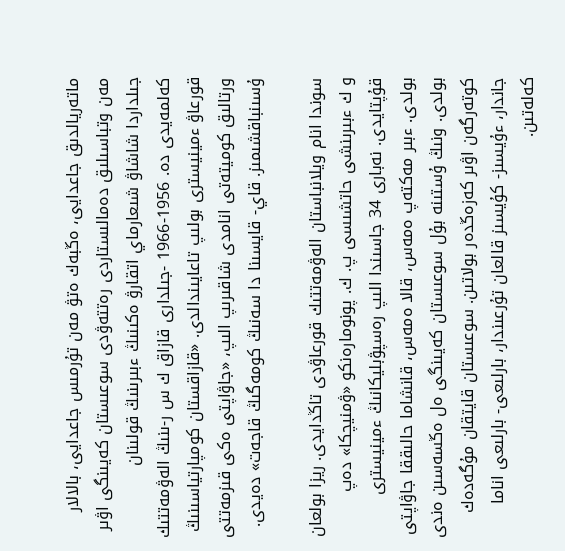ماتەريالدىق جاعدايى، ەڭبەك ەتۋ مەن تۇرمىس جاعدايى، بالالار مەن وتباسىلىق دەمالىستاردى رەتتەۋدى سوعىستان كەيىنگى اۋىر جىلداردا شاشاۋ شىعارماي اتقارۋ ەكىنىڭ ءبىرىنىڭ قولىنان كەلمەيدى دە. 1956-1966 -جىلدارى قازاق ك س ر-ىنىڭ الەۋمەتتىك قورعاۋ ءمينيسترى بولىپ تاعايىندالدى. «قازاقستان كومپارتياسىنىڭ ورتالىق كوميتەتى انامدى شاقىرىپ الىپ، «جاۋاپتى ەكى قىزمەتتى ۇسىنباقشىمىز. قاي- قايسىنا دا سەنىڭ كومەگىڭ قاجەت» دەيدى.

سوندا انام ويلانباستان الەۋمەتتىك قورعاۋدى تاڭدايدى. ريزا بولعان و ك ءبىرىنشى حاتشىسى پ. ك. پونومارەنكو «ۋمنيچكا» دەپ قۇپتايدى. نەبارى 34 جاسىندا الىپ رەسپۋبليكانىڭ ءمينيسترى بولدى. ءبىر مەكتەپ ەمەس، قالا ەمەس، قانشاما حالىققا جاۋاپتى بولدى. ونىڭ ۇستىنە بۇل سوعىستان كەيىنگى ەل ەڭسەسىن ەندى كوتەرگەن اۋىر كەزەڭدەر بولاتىن. سوعىستان قايتقان مۇگەدەك جاندار، ءۇيسىز- كۇيسىز قالعان تۇرعىندار، بارلىعى- بارلىعى اناما كەلەتىن.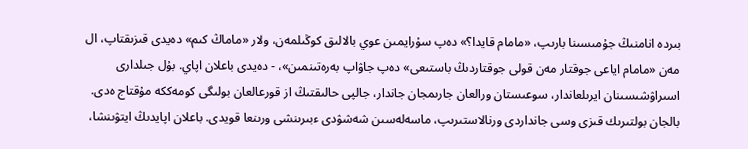بىردە انامنىڭ جۇمىسىنا بارىپ، «مامام قايدا؟» دەپ سۇرايمىن عوي بالالىق كوڭىلمەن، ولار «ماماڭ كىم» دەيدى قىزىقتاپ، ال مەن «مامام اياعى جوقتار مەن قولى جوقتاردىڭ باستىعى» دەپ جاۋاپ بەرەتىنمىن»، - دەيدى باعلان اپاي. بۇل جىلدارى اسىراۋشىسىنان ايرىلعاندار، سوعىستان ورالعان جارىمجان جاندار، جالپى حالىقتىڭ از قورعالعان بولىگى كومەككە مۇقتاج ەدى. بالجان بولتىرىك قىزى وسى جانداردى ورنالاستىرىپ، ماسەلەسىن شەشۋدى ءبىرىنشى ورىنعا قويدى. باعلان اپايدىڭ ايتۋىنشا،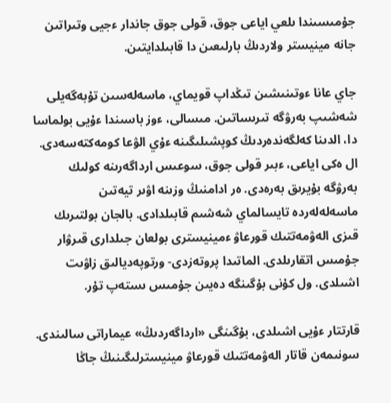جۇمىسىندا ىلعي اياعى جوق، قولى جوق جاندار ءجيى وتىراتىن جانە مينيستر ولاردىڭ بارلىعىن دا قابىلدايتىن.

جاي عانا ءوتىنىشىن تىڭداپ قويماي، ماسەلەسىن تۇبەگەيلى شەشىپ بەرۋگە تىرىساتىن. مىسالى، ءوز باسىندا ءۇيى بولماسا دا، الدىنا كەلگەندەردىڭ كوپشىلىگىنە ءۇي الۋعا كومەكتەسەدى. ال ەكى اياعى، ءبىر قولى جوق، سوعىس ارداگەرىنە كولىك بەرۋگە بۇيرىق بەرەدى. ەر ادامنىڭ وزىنە اۋىر تيەتىن ماسەلەلەردە تايسالماي شەشىم قابىلدادى. بالجان بولتىرىك قىزى الەۋمەتتىك قورعاۋ ءمينيسترى بولعان جىلدارى قىرۋار جۇمىس اتقارىلدى. الماتىدا پروتەزدى- ورتوپەديالىق زاۋىت اشىلدى. ول كۇنى بۇگىنگە دەيىن جۇمىس ىستەپ تۇر.

قارتتار ءۇيى اشىلدى، بۇگىنگى «ارداگەردىڭ» عيماراتى سالىندى. سونىمەن قاتار الەۋمەتتىك قورعاۋ مينيسترلىگىنىڭ جاڭا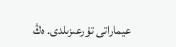عيماراتى تۇرعىزىلدى. ەڭ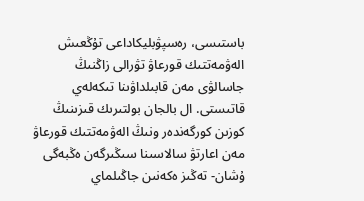باستىسى، رەسپۋبليكاداعى تۇڭعىش الەۋمەتتىك قورعاۋ تۋرالى زاڭنىڭ جاسالۋى مەن قابىلداۋىنا تىكەلەي قاتىستى. ال بالجان بولتىرىك قىزىنىڭ كوزىن كورگەندەر ونىڭ الەۋمەتتىك قورعاۋ مەن اعارتۋ سالاسىنا سىڭىرگەن ەڭبەگى ۇشان- تەڭىز ەكەنىن جاڭىلماي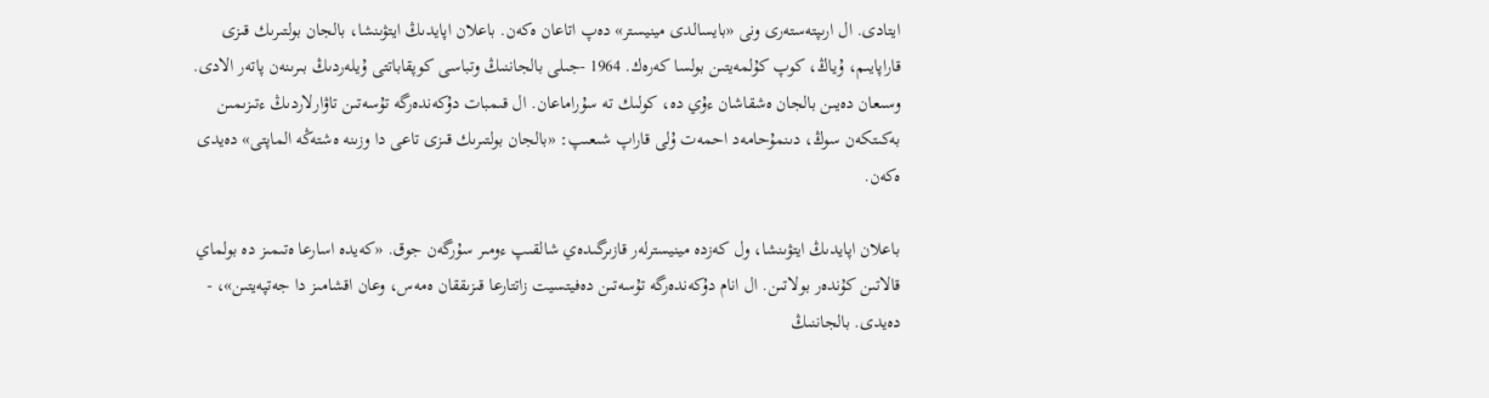ايتادى. ال ارىپتەستەرى ونى «بايسالدى مينيستر» دەپ اتاعان ەكەن. باعلان اپايدىڭ ايتۋىنشا، بالجان بولتىرىك قىزى قاراپايىم، ۇياڭ، كوپ كۇلمەيتىن بولسا كەرەك. 1964 -جىلى بالجاننىڭ وتباسى كوپقاباتتى ۇيلەردىڭ بىرىنەن پاتەر الادى. وسىعان دەيىن بالجان ەشقاشان ءۇي دە، كولىك تە سۇراماعان. ال قىمبات دۇكەندەرگە تۇسەتىن تاۋارلاردىڭ ءتىزىمىن بەكىتكەن سوڭ، دىنمۇحامەد احمەت ۇلى قاراپ شىعىپ: «بالجان بولتىرىك قىزى تاعى دا وزىنە ەشتەڭە الماپتى» دەيدى ەكەن.

باعلان اپايدىڭ ايتۋىنشا، ول كەزدە مينيسترلەر قازىرگىدەي شالقىپ ءومىر سۇرگەن جوق. «كەيدە اسارعا ەتىمىز دە بولماي قالاتىن كۇندەر بولاتىن. ال انام دۇكەندەرگە تۇسەتىن دەفيتسيت زاتتارعا قىزىققان ەمەس، وعان اقشامىز دا جەتپەيتىن»، - دەيدى. بالجاننىڭ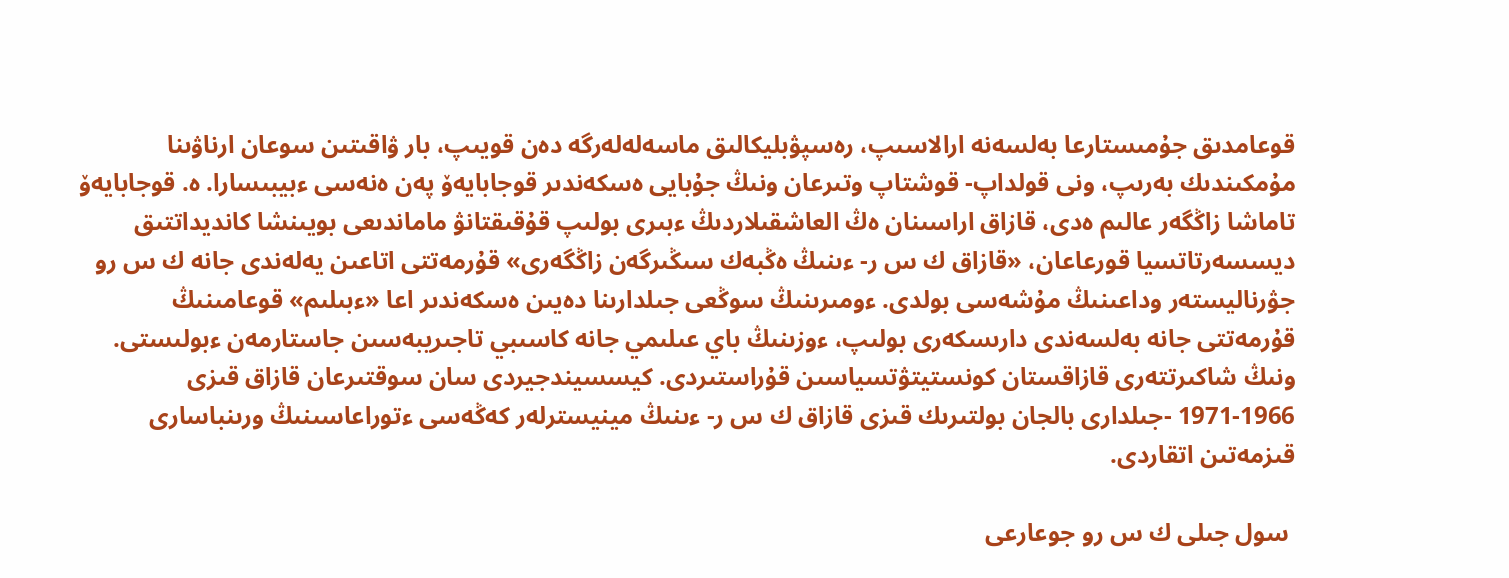قوعامدىق جۇمىستارعا بەلسەنە ارالاسىپ، رەسپۋبليكالىق ماسەلەلەرگە دەن قويىپ، بار ۋاقىتىن سوعان ارناۋىنا مۇمكىندىك بەرىپ، ونى قولداپ- قوشتاپ وتىرعان ونىڭ جۇبايى ەسكەندىر قوجابايەۆ پەن ەنەسى ءبيبىسارا. ە. قوجابايەۆ تاماشا زاڭگەر عالىم ەدى، قازاق اراسىنان ەڭ العاشقىلاردىڭ ءبىرى بولىپ قۇقىقتانۋ ماماندىعى بويىنشا كانديداتتىق ديسسەرتاتسيا قورعاعان، «قازاق ك س ر- ءىنىڭ ەڭبەك سىڭىرگەن زاڭگەرى» قۇرمەتتى اتاعىن يەلەندى جانە ك س رو جۋرناليستەر وداعىنىڭ مۇشەسى بولدى. ءومىرىنىڭ سوڭعى جىلدارىنا دەيىن ەسكەندىر اعا «ءبىلىم» قوعامىنىڭ قۇرمەتتى جانە بەلسەندى دارىسكەرى بولىپ، ءوزىنىڭ باي عىلىمي جانە كاسىبي تاجىريبەسىن جاستارمەن ءبولىستى. ونىڭ شاكىرتتەرى قازاقستان كونستيتۋتسياسىن قۇراستىردى. كيسسيندجيردى سان سوقتىرعان قازاق قىزى 1966-1971 -جىلدارى بالجان بولتىرىك قىزى قازاق ك س ر- ءىنىڭ مينيسترلەر كەڭەسى ءتوراعاسىنىڭ ورىنباسارى قىزمەتىن اتقاردى.

 سول جىلى ك س رو جوعارعى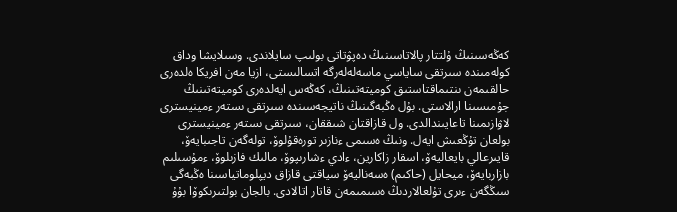كەڭەسىنىڭ ۇلتتار پالاتاسىنىڭ دەپۋتاتى بولىپ سايلاندى. وسىلايشا وداق كولەمىندە سىرتقى ساياسي ماسەلەلەرگە اتسالىستى، ازيا مەن افريكا ەلدەرى حالقىمەن ىنتىماقتاستىق كوميتەتىنىڭ، كەڭەس ايەلدەرى كوميتەتىنىڭ جۇمىسىنا ارالاستى. بۇل ەڭبەگىنىڭ ناتيجەسىندە سىرتقى ىستەر ءمينيسترى لاۋازىمىنا تاعايىندالدى. ول قازاقتان شىققان، سىرتقى ىستەر ءمينيسترى بولعان تۇڭعىش ايەل. ونىڭ ەسىمى ءنازىر تورەقۇلوۆ، تولەگەن تاجىبايەۆ، قايىرعالي بايعاليەۆ، اسقار زاكارين، ءادي ءشارىپوۆ، مالىك فازىلوۆ، ءمۇسىلىم بازاربايەۆ، ميحايل (حاكىم) ەسەناليەۆ سياقتى قازاق ديپلوماتياسىنا ەڭبەگى سىڭگەن ءىرى تۇلعالاردىڭ ەسىمىمەن قاتار اتالادى. بالجان بولتىرىكوۆا بۇۇ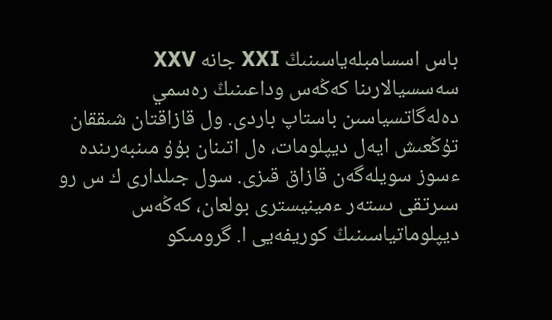باس اسسامبلەياسىنىڭ XXI جانە XXV سەسسيالارىنا كەڭەس وداعىنىڭ رەسمي دەلەگاتسياسىن باستاپ باردى. ول قازاقتان شىققان تۇڭعىش ايەل ديپلومات، ەل اتىنان بۇۇ مىنبەرىندە ءسوز سويلەگەن قازاق قىزى. سول جىلدارى ك س رو سىرتقى ىستەر ءمينيسترى بولعان، كەڭەس ديپلوماتياسىنىڭ كوريفەيى ا. گرومىكو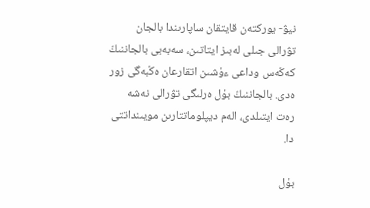نيۋ- يوركتەن قايتقان ساپارىندا بالجان تۋرالى جىلى لەبىز ايتاتىن، سەبەبى بالجاننىڭ كەڭەس وداعى ءۇشىن اتقارعان ەڭبەگى زور ەدى. بالجاننىڭ بۇل ەرلىگى تۋرالى نەشە رەت ايتىلدى، الەم ديپلوماتتارىن مويىنداتتى دا.

بۇل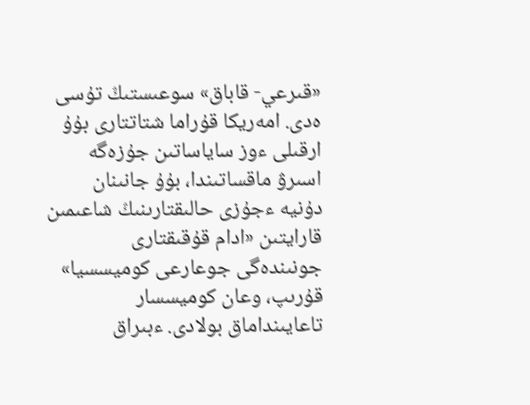«قىرعي- قاباق» سوعىستىڭ تۇسى ەدى. امەريكا قۇراما شتاتتارى بۇۇ ارقىلى ءوز ساياساتىن جۇزەگە اسىرۋ ماقساتىندا، بۇۇ جانىنان دۇنيە ءجۇزى حالىقتارىنىڭ شاعىمىن قارايتىن «ادام قۇقىقتارى جونىندەگى جوعارعى كوميسسيا» قۇرىپ، وعان كوميسسار تاعايىنداماق بولادى. ءبىراق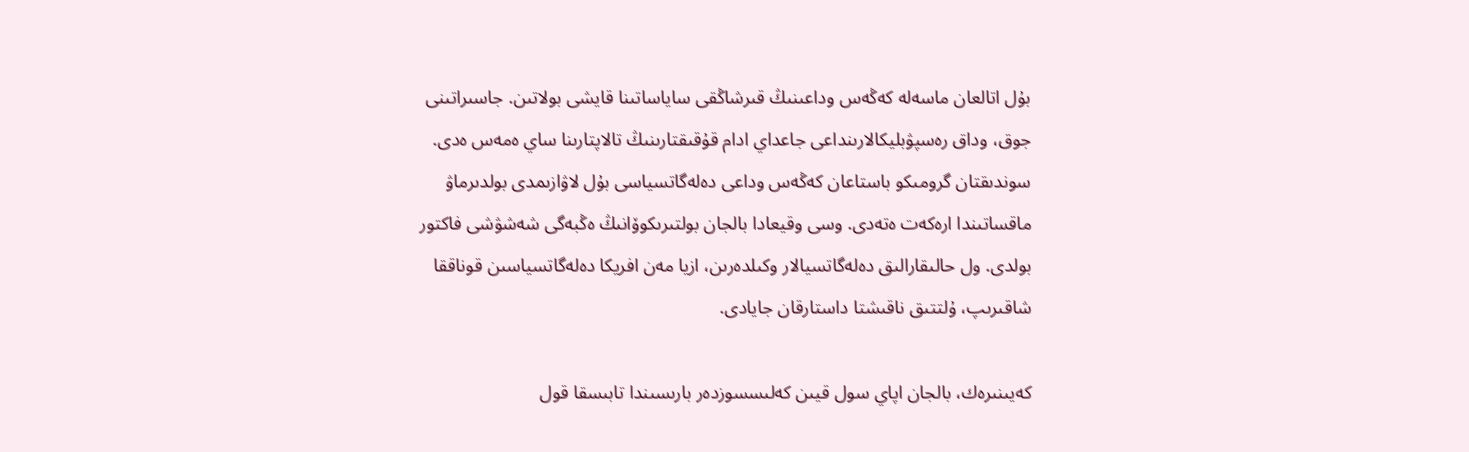بۇل اتالعان ماسەلە كەڭەس وداعىنىڭ قىرشاڭقى ساياساتىنا قايشى بولاتىن. جاسىراتىنى جوق، وداق رەسپۋبليكالارىنداعى جاعداي ادام قۇقىقتارىنىڭ تالاپتارىنا ساي ەمەس ەدى. سوندىقتان گرومىكو باستاعان كەڭەس وداعى دەلەگاتسياسى بۇل لاۋازىمدى بولدىرماۋ ماقساتىندا ارەكەت ەتەدى. وسى وقيعادا بالجان بولتىرىكوۆانىڭ ەڭبەگى شەشۋشى فاكتور بولدى. ول حالىقارالىق دەلەگاتسيالار وكىلدەرىن، ازيا مەن افريكا دەلەگاتسياسىن قوناققا شاقىرىپ، ۇلتتىق ناقىشتا داستارقان جايادى.

كەيىنىرەك، بالجان اپاي سول قيىن كەلىسسوزدەر بارىسىندا تابىسقا قول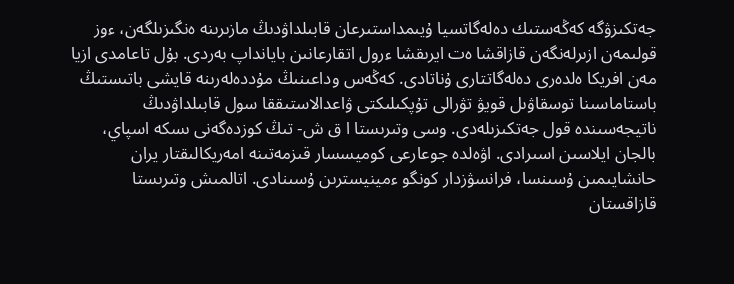جەتكىزۋگە كەڭەستىك دەلەگاتسيا ۇيىمداستىرعان قابىلداۋدىڭ مازىرىنە ەنگىزىلگەن، ءوز قولىمەن ازىرلەنگەن قازاقشا ەت ايرىقشا ءرول اتقارعانىن بايانداپ بەردى. بۇل تاعامدى ازيا مەن افريكا ەلدەرى دەلەگاتتارى ۇناتادى. كەڭەس وداعىنىڭ مۇددەلەرىنە قايشى باتىستىڭ باستاماسىنا توسقاۋىل قويۋ تۋرالى تۇپكىلىكتى ۋاعدالاستىققا سول قابىلداۋدىڭ ناتيجەسىندە قول جەتكىزىلەدى. وسى وتىرىستا ا ق ش- تىڭ كوزدەگەنى ىسكە اسپاي، بالجان ايلاسىن اسىرادى. اۋەلدە جوعارعى كوميسسار قىزمەتىنە امەريكالىقتار يران حانشايىمىن ۇسىنسا، فرانسۋزدار كونگو ءمينيسترىن ۇسىنادى. اتالمىش وتىرىستا قازاقستان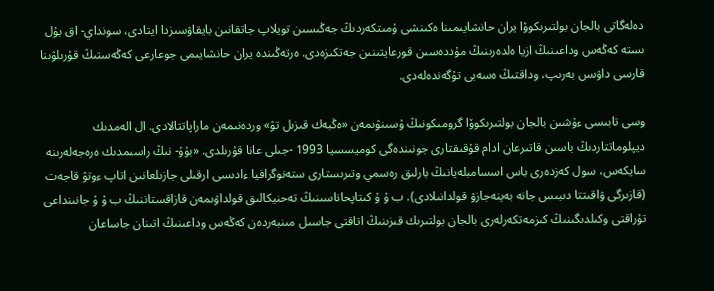دەلەگاتى بالجان بولتىرىكوۆا يران حانشايىمىنا ەكىنشى ۇمىتكەردىڭ جەڭىسىن تويلاپ جاتقانىن بايقاۋسىزدا ايتادى، سونداي- اق بۇل ىستە كەڭەس وداعىنىڭ ازيا ەلدەرىنىڭ مۇددەسىن قورعايتىنىن جەتكىزەدى. ەرتەڭىندە يران حانشايىمى جوعارعى كەڭەستىڭ قۇرىلۋىنا قارسى داۋىس بەرىپ، وداقتىڭ ەسەبى تۇگەندەلەدى.

وسى تابىسى ءۇشىن بالجان بولتىرىكوۆا گرومىكونىڭ ۇسىنۋىمەن «ەڭبەك قىزىل تۋ» وردەنىمەن ماراپاتتالادى. ال الەمدىك ديپلوماتتاردىڭ باسىن قاتىرعان ادام قۇقىقتارى جونىندەگى كوميسسيا 1993 -جىلى عانا قۇرىلدى. «بۇۇ- نىڭ راسىمدىك ەرەجەلەرىنە سايكەس، سول كەزدەرى باس اسسامبلەيانىڭ بارلىق رەسمي وتىرىستارى ستەنوگرافيا ءادىسى ارقىلى جازىلعانىن اتاپ ءوتۋ قاجەت (قازىرگى ۋاقىتتا دىبىس جانە بەينەجازۋ قولدانىلادى). ب ۇ ۇ كىتاپحاناسىنىڭ تەحنيكالىق قولداۋىمەن قازاقستاننىڭ ب ۇ ۇ جانىنداعى تۇراقتى وكىلدىگىنىڭ كىزمەتكەرلەرى بالجان بولتىرىك قىزىنىڭ اتاقتى جاسىل مىنبەردەن كەڭەس وداعىنىڭ اتىنان جاساعان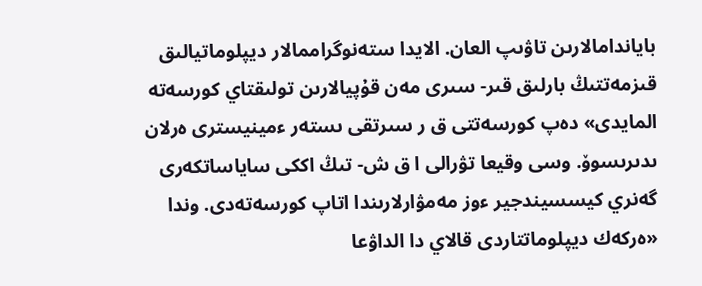باياندامالارىن تاۋىپ العان. الايدا ستەنوگراممالار ديپلوماتيالىق قىزمەتتىڭ بارلىق قىر- سىرى مەن قۇپيالارىن تولىقتاي كورسەتە المايدى» دەپ كورسەتتى ق ر سىرتقى ىستەر ءمينيسترى ەرلان ىدىرىسوۆ. وسى وقيعا تۋرالى ا ق ش- تىڭ اككى ساياساتكەرى گەنري كيسسيندجير ءوز مەمۋارلارىندا اتاپ كورسەتەدى. وندا «ەركەك ديپلوماتتاردى قالاي دا الداۋعا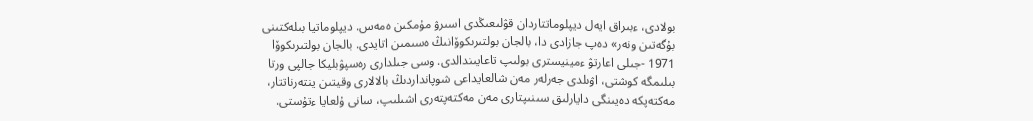بولادى، ءبىراق ايەل ديپلوماتتاردان قۋلىعىڭدى اسىرۋ مۇمكىن ەمەس. ديپلوماتيا بىلەكتىنى بۇگەتىن ونەر» دەپ جازادى دا، بالجان بولتىرىكوۆانىڭ ەسىمىن اتايدى. بالجان بولتىرىكوۆا 1971 -جىلى اعارتۋ ءمينيسترى بولىپ تاعايىندالدى. وسى جىلدارى رەسپۋبليكا جالپى ورتا بىلىمگە كوشتى، اۋىلدى جەرلەر مەن شالعايداعى شوپانداردىڭ بالالارى وقيتىن ينتەرناتتار، مەكتەپكە دەيىنگى دايارلىق سىنىپتارى مەن مەكتەپتەرى اشىلىپ، سانى ۇلعايا ءتۇستى.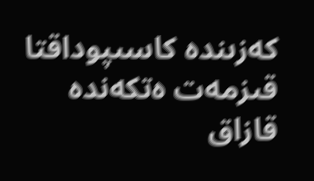كەزىندە كاسىپوداقتا قىزمەت ەتكەندە قازاق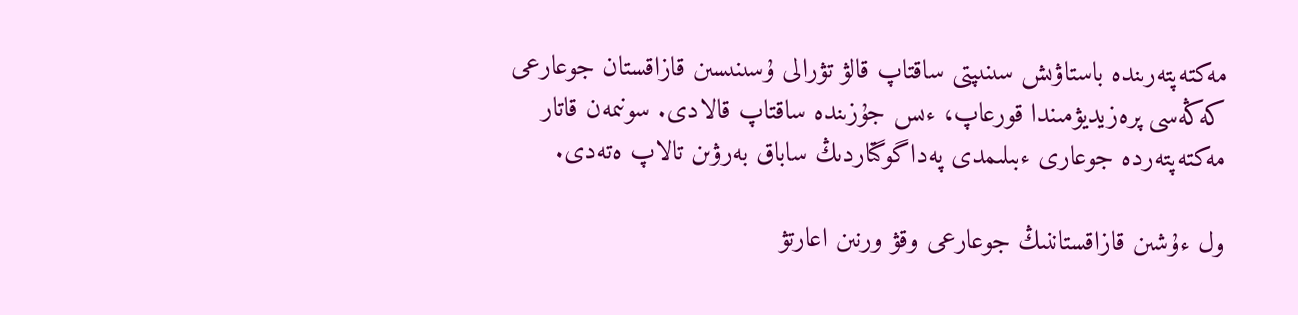مەكتەپتەرىندە باستاۋىش سىنىپتى ساقتاپ قالۋ تۋرالى ۇسىنىسىن قازاقستان جوعارعى كەڭەسى پرەزيديۋمىندا قورعاپ، ءىس جۇزىندە ساقتاپ قالادى. سونىمەن قاتار مەكتەپتەردە جوعارى ءبىلىمدى پەداگوگتاردىڭ ساباق بەرۋىن تالاپ ەتەدى.

ول ءۇشىن قازاقستاننىڭ جوعارعى وقۋ ورنىن اعارتۋ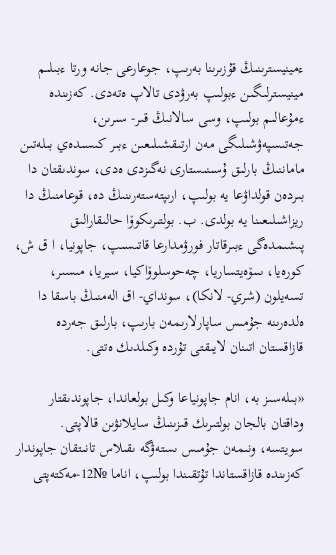ءمينيسترىنىڭ قۇزىرىنا بەرىپ، جوعارعى جانە ورتا ءبىلىم مينيسترلىگىن ءبولىپ بەرۋدى تالاپ ەتەدى. كەزىندە ءمۇعالىم بولىپ، وسى سالانىڭ قىر- سىرىن، جەتىسپەۋشىلىگى مەن ارتىقشىلىعىن ءبىر كىسىدەي بىلەتىن ماماننىڭ بارلىق ۇسىنىستارى نەگىزدى ەدى، سوندىقتان دا بىردەن قولداۋعا يە بولىپ، ارىپتەستەرىنىڭ دە، قوعامنىڭ دا ريزاشىلىعىنا يە بولدى. ب. بولتىرىكوۆا حالىقارالىق پىشىمدەگى ءبىرقاتار فورۋمدارعا قاتىسىپ، جاپونيا، ا ق ش، كورەيا، ىىىۆەيتساريا، چەحوسلوۆاكيا، سيريا، مىسىر، تسەيلون (شري- لانكا)، سونداي- اق الەمنىڭ باسقا دا ەلدەرىنە جۇمىس ساپارلارىمەن بارىپ، بارلىق جەردە قازاقستان اتىنان لايىقتى تۇردە وكىلدىك ەتتى.

«بىلەسىز بە، انام جاپونياعا وكىل بولعاندا، جاپوندىقتار وداقتان بالجان بولتىرىك قىزىنىڭ سايلانۋىن قالاپتى. سويتسە، ونىمەن جۇمىس ىستەۋگە ىقىلاس تانىتقان جاپوندار كەزىندە قازاقستاندا تۇتقىندا بولىپ، اناما №12-مەكتەپتى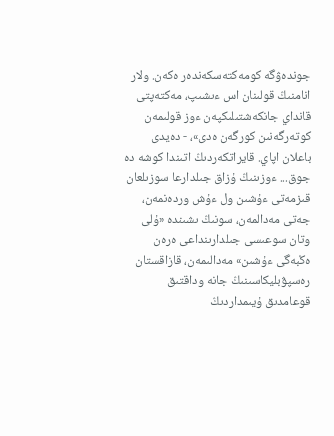جوندەۋگە كومەكتەسكەندەر ەكەن. ولار انامنىڭ قولىنان اس ءىشىپ، مەكتەپتى قانداي جانكەشتىلىكپەن ءوز قولىمەن كوتەرگەنىن كورگەن ەدى»، - دەيدى باعلان اپاي. قايراتكەردىڭ اتىندا كوشە دە جوق... ءوزىنىڭ ۇزاق جىلدارعا سوزىلعان قىزمەتى ءۇشىن ول ءۇش وردەنمەن، جەتى مەدالمەن، سونىڭ ىشىندە «ۇلى وتان سوعىسى جىلدارىنداعى ەرەن ەڭبەگى ءۇشىن» مەدالىمەن، قازاقستان رەسپۋبليكاسىنىڭ جانە وداقتىق قوعامدىق ۇيىمداردىڭ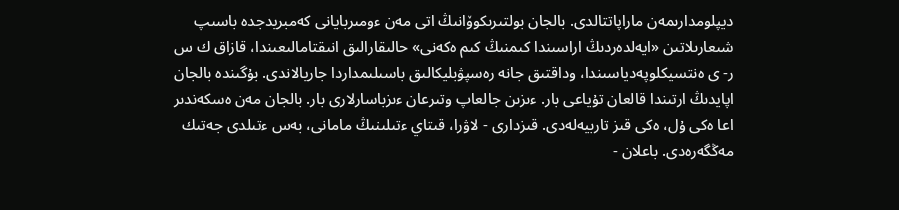ديپلومدارىمەن ماراپاتتالدى. بالجان بولتىرىكوۆانىڭ اتى مەن ءومىربايانى كەمبريدجدە باسىپ شىعارىلاتىن «ايەلدەردىڭ اراسىندا كىمنىڭ كىم ەكەنى» حالىقارالىق انىقتامالىعىندا، قازاق ك س ر- ى ەنتسيكلوپەدياسىندا، وداقتىق جانە رەسپۋبليكالىق باسىلىمداردا جاريالاندى. بۇگىندە بالجان اپايدىڭ ارتىندا قالعان تۇياعى بار. ءىزىن جالعاپ وتىرعان ءىزباسارلارى بار. بالجان مەن ەسكەندىر اعا ەكى ۇل، ەكى قىز تاربيەلەدى. قىزدارى - لاۋرا، قىتاي ءتىلىنىڭ مامانى، بەس ءتىلدى جەتىك مەڭگەرەدى. باعلان -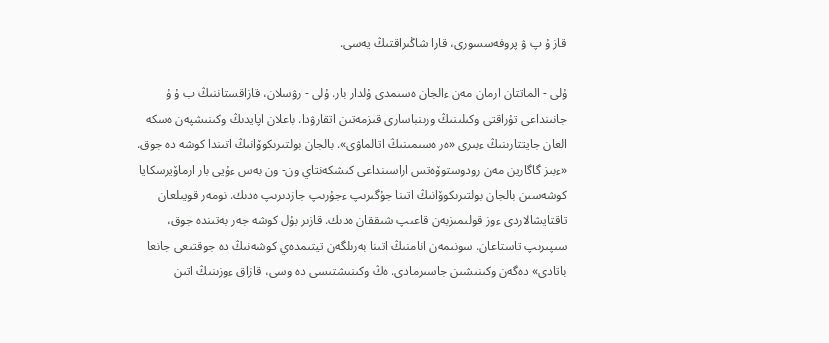قاز ۇ پ ۋ پروفەسسورى، قارا شاڭىراقتىڭ يەسى.

ۇلى - الماتتان ارمان مەن ءالجان ەسىمدى ۇلدار بار. ۇلى - رۋسلان، قازاقستاننىڭ ب ۇ ۇ جانىنداعى تۇراقتى وكىلىنىڭ ورىنباسارى قىزمەتىن اتقارۋدا. باعلان اپايدىڭ وكىنىشپەن ەسكە العان جايتتارىنىڭ ءبىرى «ەر ەسىمىنىڭ اتالماۋى». بالجان بولتىرىكوۆانىڭ اتىندا كوشە دە جوق. «ءبىز گاگارين مەن رودوستوۆەتس اراسىنداعى كىشكەنتاي ون- ون بەس ءۇيى بار ارماۆيرسكايا كوشەسىن بالجان بولتىرىكوۆانىڭ اتىنا جۇگىرىپ ءجۇرىپ جازدىرىپ ەدىك. نومەر قويىلعان تاقتايشالاردى ءوز قولىمىزبەن قاعىپ شىققان ەدىك. قازىر بۇل كوشە جەر بەتىندە جوق، سىپىرىپ تاستاعان. سونىمەن انامنىڭ اتىنا بەرىلگەن تيتىمدەي كوشەنىڭ دە جوقتىعى جانعا باتادى» دەگەن وكىنىشىن جاسىرمادى. ەڭ وكىنىشتىسى دە وسى، قازاق ءوزىنىڭ اتىن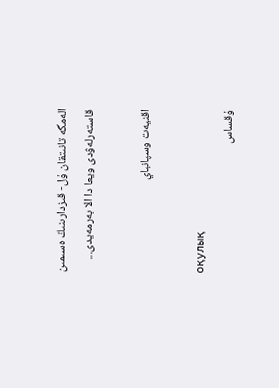الەمگە تانىتقان ۇل- قىزدارىنىڭ ەسىمىن قاستەرلەۋدى ويعا دا الا بەرمەيدى...

اقنيەت وسپانباي

оқулық
ۇقساس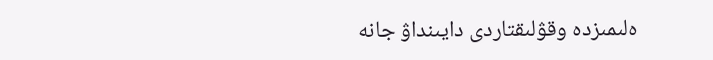ەلىمىزدە وقۋلىقتاردى دايىنداۋ جانە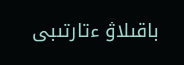باقىلاۋ ءتارتىبى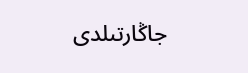جاڭارتىلدى